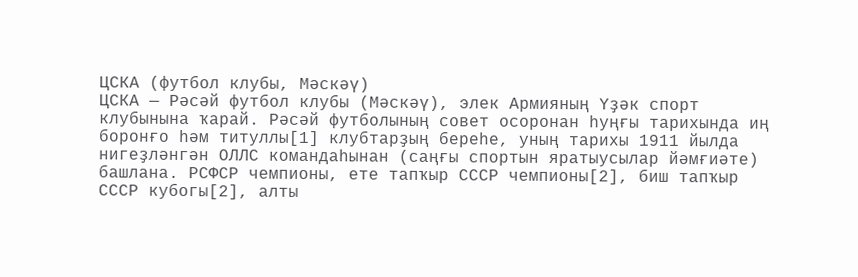ЦСКА (футбол клубы, Мәскәү)
ЦСКА — Рәсәй футбол клубы (Мәскәү), элек Армияның Үҙәк спорт клубынына ҡарай. Рәсәй футболының совет осоронан һуңғы тарихында иң боронғо һәм титуллы[1] клубтарҙың береһе, уның тарихы 1911 йылда нигеҙләнгән ОЛЛС командаһынан (саңғы спортын яратыусылар йәмғиәте) башлана. РСФСР чемпионы, ете тапҡыр СССР чемпионы[2], биш тапҡыр СССР кубогы[2], алты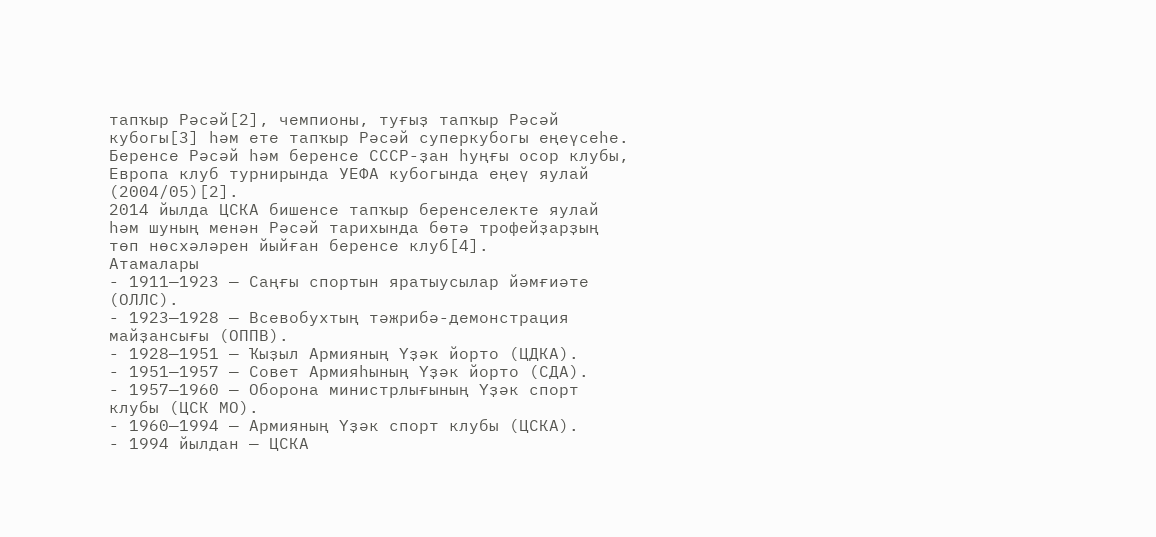тапҡыр Рәсәй[2], чемпионы, туғыҙ тапҡыр Рәсәй кубогы[3] һәм ете тапҡыр Рәсәй суперкубогы еңеүсеһе. Беренсе Рәсәй һәм беренсе СССР-ҙан һуңғы осор клубы, Европа клуб турнирында УЕФА кубогында еңеү яулай (2004/05)[2].
2014 йылда ЦСКА бишенсе тапҡыр беренселекте яулай һәм шуның менән Рәсәй тарихында бөтә трофейҙарҙың төп нөсхәләрен йыйған беренсе клуб[4].
Атамалары
- 1911—1923 — Саңғы спортын яратыусылар йәмғиәте (ОЛЛС).
- 1923—1928 — Всевобухтың тәжрибә-демонстрация майҙансығы (ОППВ).
- 1928—1951 — Ҡыҙыл Армияның Үҙәк йорто (ЦДКА).
- 1951—1957 — Совет Армияһының Үҙәк йорто (СДА).
- 1957—1960 — Оборона министрлығының Үҙәк спорт клубы (ЦСК МО).
- 1960—1994 — Армияның Үҙәк спорт клубы (ЦСКА).
- 1994 йылдан — ЦСКА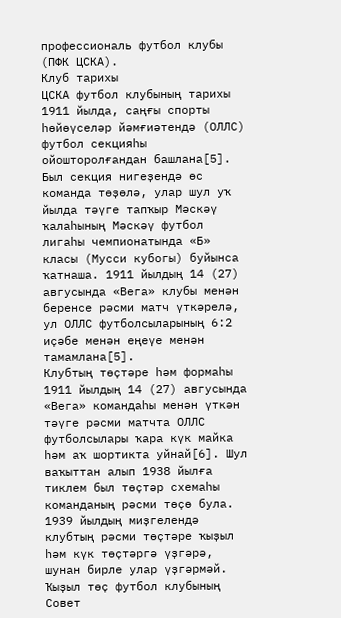профессиональ футбол клубы (ПФК ЦСКА).
Клуб тарихы
ЦСКА футбол клубының тарихы 1911 йылда, саңғы спорты һөйөүселәр йәмғиәтендә (ОЛЛС) футбол секцияһы ойошторолғандан башлана[5]. Был секция нигеҙендә өс команда төҙөлә, улар шул уҡ йылда тәүге тапҡыр Мәскәү ҡалаһының Мәскәү футбол лигаһы чемпионатында «Б» класы (Мусси кубогы) буйынса ҡатнаша. 1911 йылдың 14 (27) авгусында «Вега» клубы менән беренсе рәсми матч үткәрелә, ул ОЛЛС футболсыларының 6:2 иҫәбе менән еңеүе менән тамамлана[5].
Клубтың төҫтәре һәм формаһы
1911 йылдың 14 (27) авгусында «Вега» командаһы менән үткән тәүге рәсми матчта ОЛЛС футболсылары ҡара күк майка һәм аҡ шортикта уйнай[6]. Шул ваҡыттан алып 1938 йылға тиклем был төҫтәр схемаһы команданың рәсми төҫө була. 1939 йылдың миҙгелендә клубтың рәсми төҫтәре ҡыҙыл һәм күк төҫтәргә үҙгәрә, шунан бирле улар үҙгәрмәй. Ҡыҙыл төҫ футбол клубының Совет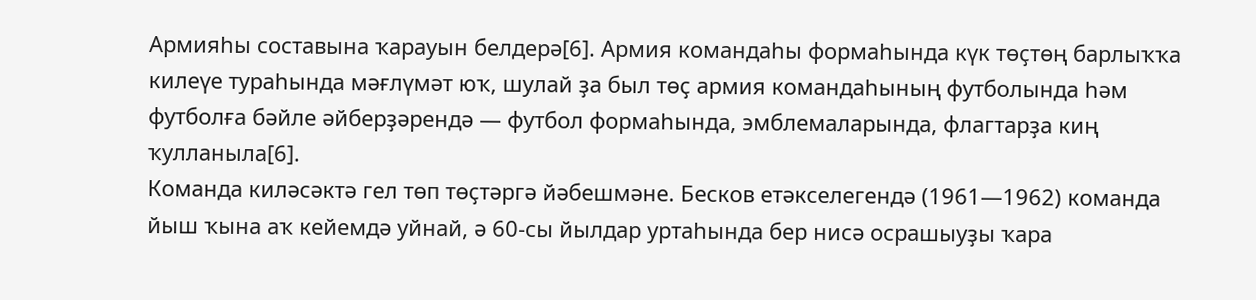Армияһы составына ҡарауын белдерә[6]. Армия командаһы формаһында күк төҫтөң барлыҡҡа килеүе тураһында мәғлүмәт юҡ, шулай ҙа был төҫ армия командаһының футболында һәм футболға бәйле әйберҙәрендә — футбол формаһында, эмблемаларында, флагтарҙа киң ҡулланыла[6].
Команда киләсәктә гел төп төҫтәргә йәбешмәне. Бесков етәкселегендә (1961—1962) команда йыш ҡына аҡ кейемдә уйнай, ә 60-сы йылдар уртаһында бер нисә осрашыуҙы ҡара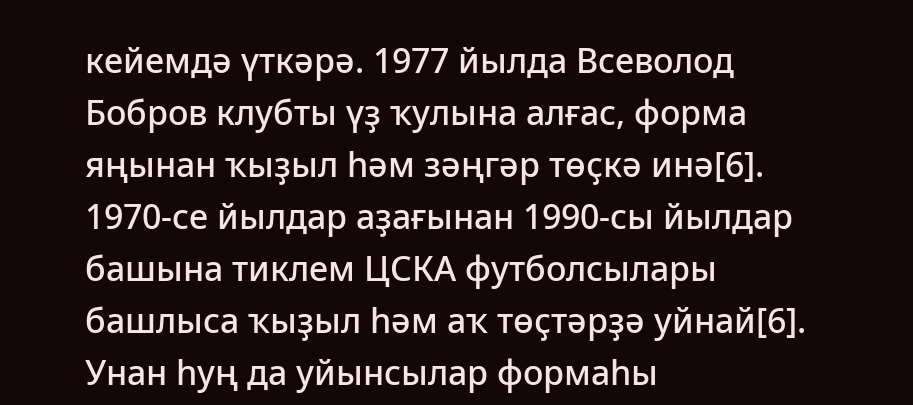кейемдә үткәрә. 1977 йылда Всеволод Бобров клубты үҙ ҡулына алғас, форма яңынан ҡыҙыл һәм зәңгәр төҫкә инә[6].
1970-се йылдар аҙағынан 1990-сы йылдар башына тиклем ЦСКА футболсылары башлыса ҡыҙыл һәм аҡ төҫтәрҙә уйнай[6]. Унан һуң да уйынсылар формаһы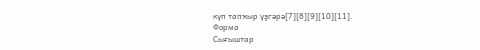күп тапҡыр үҙгәрә[7][8][9][10][11].
Форма
Сығыштар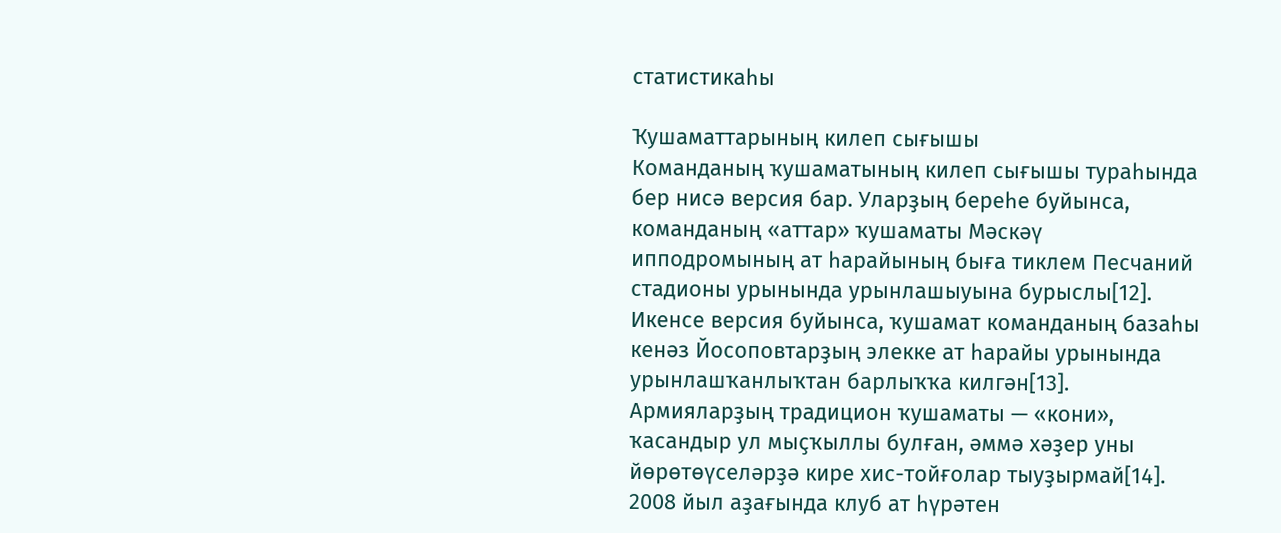статистикаһы

Ҡушаматтарының килеп сығышы
Команданың ҡушаматының килеп сығышы тураһында бер нисә версия бар. Уларҙың береһе буйынса, команданың «аттар» ҡушаматы Мәскәү ипподромының ат һарайының быға тиклем Песчаний стадионы урынында урынлашыуына бурыслы[12]. Икенсе версия буйынса, ҡушамат команданың базаһы кенәз Йосоповтарҙың элекке ат һарайы урынында урынлашҡанлыҡтан барлыҡҡа килгән[13].
Армияларҙың традицион ҡушаматы — «кони», ҡасандыр ул мыҫҡыллы булған, әммә хәҙер уны йөрөтөүселәрҙә кире хис-тойғолар тыуҙырмай[14]. 2008 йыл аҙағында клуб ат һүрәтен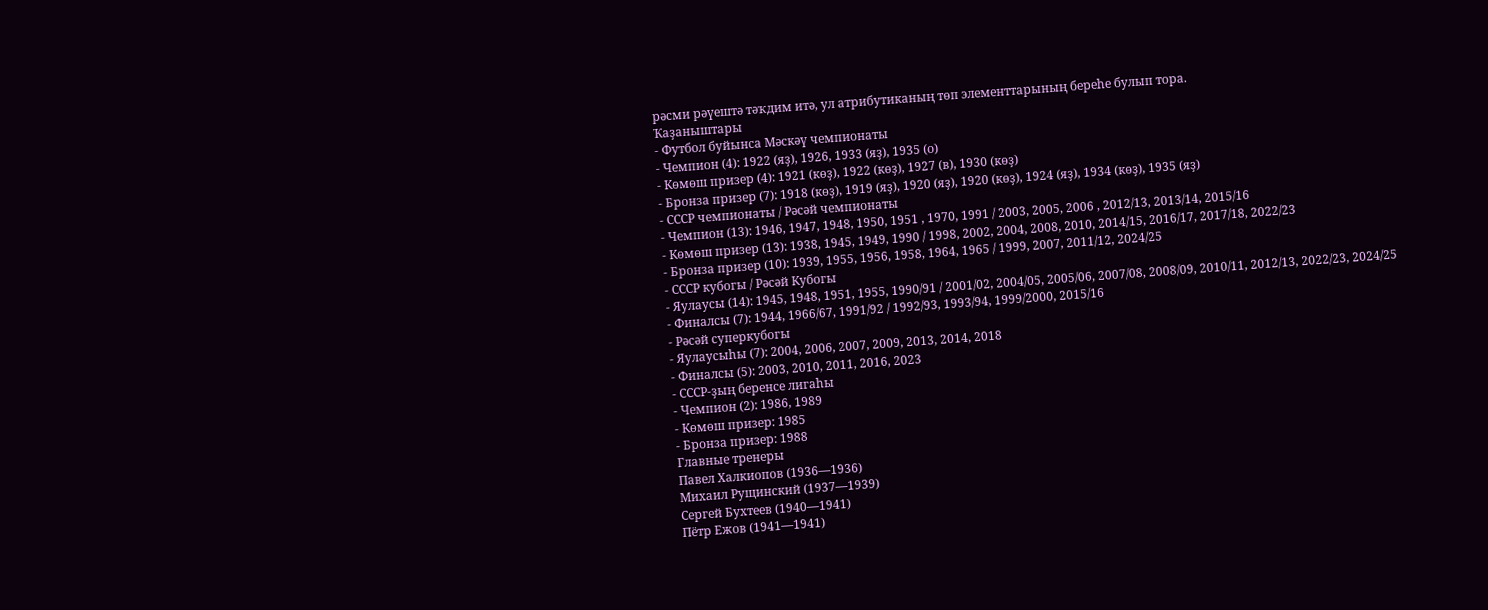рәсми рәүештә тәҡдим итә, ул атрибутиканың төп элементтарының береһе булып тора.
Ҡаҙаныштары
- Футбол буйынса Мәскәү чемпионаты
- Чемпион (4): 1922 (яҙ), 1926, 1933 (яҙ), 1935 (о)
- Көмөш призер (4): 1921 (көҙ), 1922 (көҙ), 1927 (в), 1930 (көҙ)
- Бронза призер (7): 1918 (көҙ), 1919 (яҙ), 1920 (яҙ), 1920 (көҙ), 1924 (яҙ), 1934 (көҙ), 1935 (яҙ)
- СССР чемпионаты / Рәсәй чемпионаты
- Чемпион (13): 1946, 1947, 1948, 1950, 1951 , 1970, 1991 / 2003, 2005, 2006 , 2012/13, 2013/14, 2015/16
- Көмөш призер (13): 1938, 1945, 1949, 1990 / 1998, 2002, 2004, 2008, 2010, 2014/15, 2016/17, 2017/18, 2022/23
- Бронза призер (10): 1939, 1955, 1956, 1958, 1964, 1965 / 1999, 2007, 2011/12, 2024/25
- СССР кубогы / Рәсәй Кубогы
- Яулаусы (14): 1945, 1948, 1951, 1955, 1990/91 / 2001/02, 2004/05, 2005/06, 2007/08, 2008/09, 2010/11, 2012/13, 2022/23, 2024/25
- Финалсы (7): 1944, 1966/67, 1991/92 / 1992/93, 1993/94, 1999/2000, 2015/16
- Рәсәй суперкубогы
- Яулаусыһы (7): 2004, 2006, 2007, 2009, 2013, 2014, 2018
- Финалсы (5): 2003, 2010, 2011, 2016, 2023
- СССР-ҙың беренсе лигаһы
- Чемпион (2): 1986, 1989
- Көмөш призер: 1985
- Бронза призер: 1988
Главные тренеры
Павел Халкиопов (1936—1936)
Михаил Рущинский (1937—1939)
Сергей Бухтеев (1940—1941)
Пётр Ежов (1941—1941)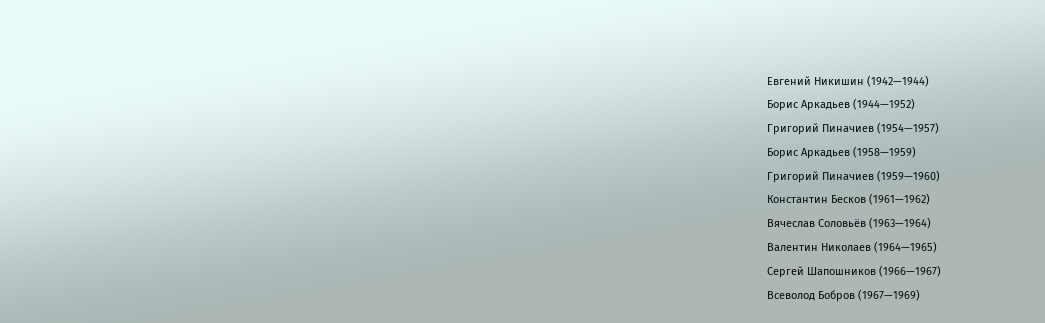Евгений Никишин (1942—1944)
Борис Аркадьев (1944—1952)
Григорий Пиначиев (1954—1957)
Борис Аркадьев (1958—1959)
Григорий Пиначиев (1959—1960)
Константин Бесков (1961—1962)
Вячеслав Соловьёв (1963—1964)
Валентин Николаев (1964—1965)
Сергей Шапошников (1966—1967)
Всеволод Бобров (1967—1969)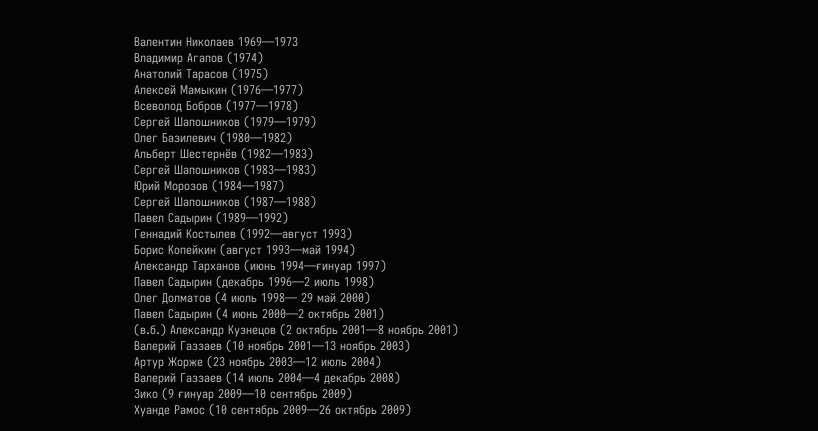Валентин Николаев 1969—1973
Владимир Агапов (1974)
Анатолий Тарасов (1975)
Алексей Мамыкин (1976—1977)
Всеволод Бобров (1977—1978)
Сергей Шапошников (1979—1979)
Олег Базилевич (1980—1982)
Альберт Шестернёв (1982—1983)
Сергей Шапошников (1983—1983)
Юрий Морозов (1984—1987)
Сергей Шапошников (1987—1988)
Павел Садырин (1989—1992)
Геннадий Костылев (1992—август 1993)
Борис Копейкин (август 1993—май 1994)
Александр Тарханов (июнь 1994—ғинуар 1997)
Павел Садырин (декабрь 1996—2 июль 1998)
Олег Долматов (4 июль 1998— 29 май 2000)
Павел Садырин (4 июнь 2000—2 октябрь 2001)
(в.б.) Александр Кузнецов (2 октябрь 2001—8 ноябрь 2001)
Валерий Газзаев (10 ноябрь 2001—13 ноябрь 2003)
Артур Жорже (23 ноябрь 2003—12 июль 2004)
Валерий Газзаев (14 июль 2004—4 декабрь 2008)
Зико (9 ғинуар 2009—10 сентябрь 2009)
Хуанде Рамос (10 сентябрь 2009—26 октябрь 2009)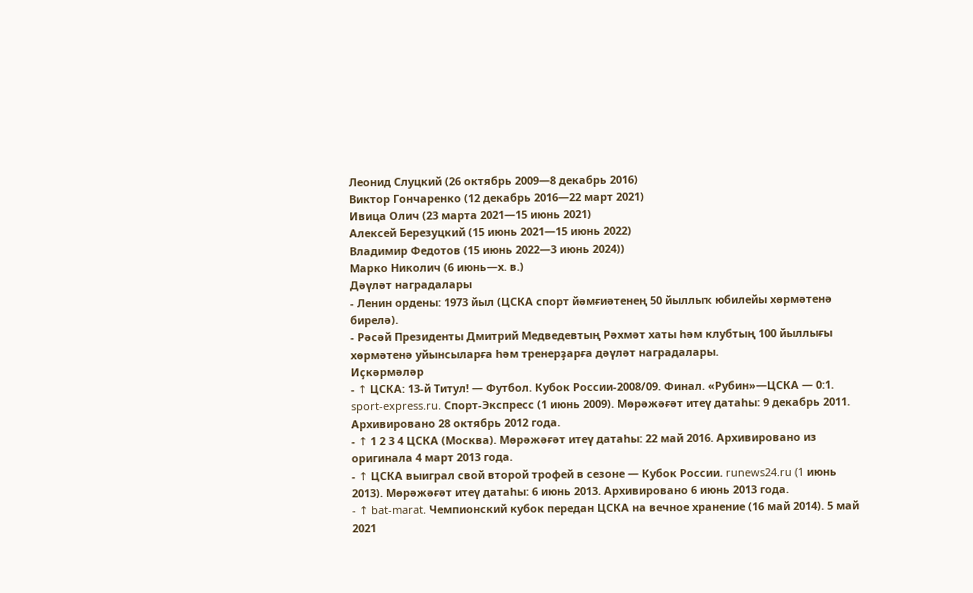Леонид Слуцкий (26 октябрь 2009—8 декабрь 2016)
Виктор Гончаренко (12 декабрь 2016—22 март 2021)
Ивица Олич (23 марта 2021—15 июнь 2021)
Алексей Березуцкий (15 июнь 2021—15 июнь 2022)
Владимир Федотов (15 июнь 2022—3 июнь 2024))
Марко Николич (6 июнь—х. в.)
Дәүләт наградалары
- Ленин ордены: 1973 йыл (ЦСКА спорт йәмғиәтенең 50 йыллыҡ юбилейы хөрмәтенә бирелә).
- Рәсәй Президенты Дмитрий Медведевтың Рәхмәт хаты һәм клубтың 100 йыллығы хөрмәтенә уйынсыларға һәм тренерҙарға дәүләт наградалары.
Иҫкәрмәләр
- ↑ ЦСКА: 13-й Титул! — Футбол. Кубок России-2008/09. Финал. «Рубин»—ЦСКА — 0:1. sport-express.ru. Спорт-Экспресс (1 июнь 2009). Мөрәжәғәт итеү датаһы: 9 декабрь 2011. Архивировано 28 октябрь 2012 года.
- ↑ 1 2 3 4 ЦСКА (Москва). Мөрәжәғәт итеү датаһы: 22 май 2016. Архивировано из оригинала 4 март 2013 года.
- ↑ ЦСКА выиграл свой второй трофей в сезоне — Кубок России. runews24.ru (1 июнь 2013). Мөрәжәғәт итеү датаһы: 6 июнь 2013. Архивировано 6 июнь 2013 года.
- ↑ bat-marat. Чемпионский кубок передан ЦСКА на вечное хранение (16 май 2014). 5 май 2021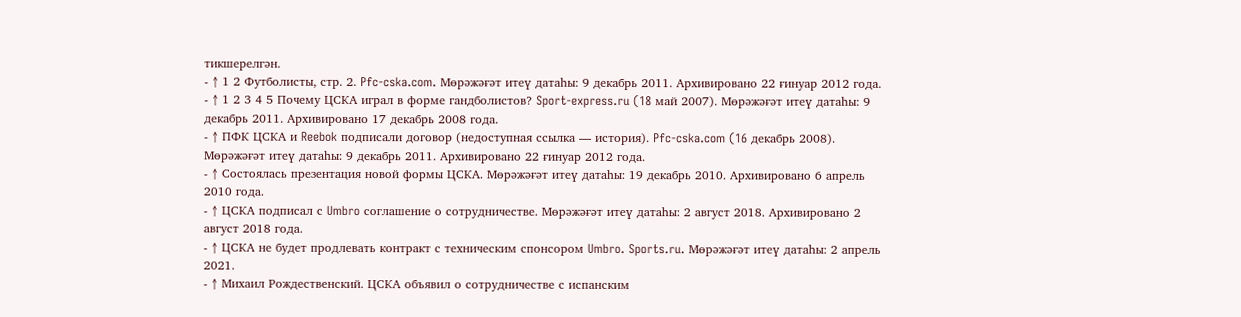тикшерелгән.
- ↑ 1 2 Футболисты, стр. 2. Pfc-cska.com. Мөрәжәғәт итеү датаһы: 9 декабрь 2011. Архивировано 22 ғинуар 2012 года.
- ↑ 1 2 3 4 5 Почему ЦСКА играл в форме гандболистов? Sport-express.ru (18 май 2007). Мөрәжәғәт итеү датаһы: 9 декабрь 2011. Архивировано 17 декабрь 2008 года.
- ↑ ПФК ЦСКА и Reebok подписали договор (недоступная ссылка — история). Pfc-cska.com (16 декабрь 2008). Мөрәжәғәт итеү датаһы: 9 декабрь 2011. Архивировано 22 ғинуар 2012 года.
- ↑ Состоялась презентация новой формы ЦСКА. Мөрәжәғәт итеү датаһы: 19 декабрь 2010. Архивировано 6 апрель 2010 года.
- ↑ ЦСКА подписал с Umbro соглашение о сотрудничестве. Мөрәжәғәт итеү датаһы: 2 август 2018. Архивировано 2 август 2018 года.
- ↑ ЦСКА не будет продлевать контракт с техническим спонсором Umbro. Sports.ru. Мөрәжәғәт итеү датаһы: 2 апрель 2021.
- ↑ Михаил Рождественский. ЦСКА объявил о сотрудничестве с испанским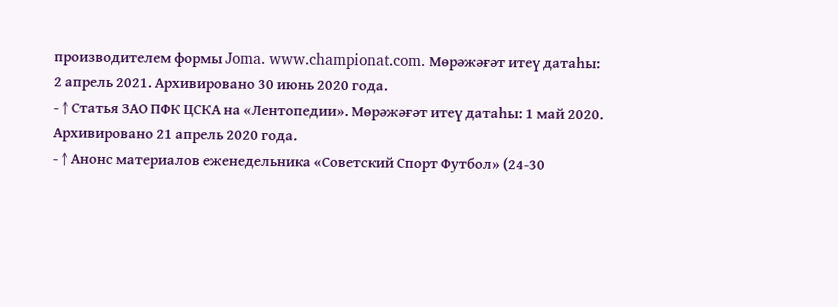производителем формы Joma. www.championat.com. Мөрәжәғәт итеү датаһы: 2 апрель 2021. Архивировано 30 июнь 2020 года.
- ↑ Статья ЗАО ПФК ЦСКА на «Лентопедии». Мөрәжәғәт итеү датаһы: 1 май 2020. Архивировано 21 апрель 2020 года.
- ↑ Анонс материалов еженедельника «Советский Спорт Футбол» (24-30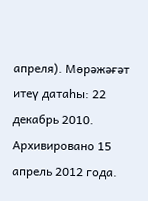апреля). Мөрәжәғәт итеү датаһы: 22 декабрь 2010. Архивировано 15 апрель 2012 года.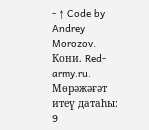- ↑ Code by Andrey Morozov. Кони. Red-army.ru. Мөрәжәғәт итеү датаһы: 9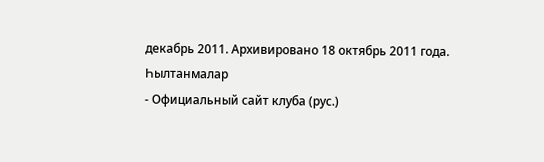декабрь 2011. Архивировано 18 октябрь 2011 года.
Һылтанмалар
- Официальный сайт клуба (рус.)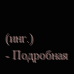(инг.)
- Подробная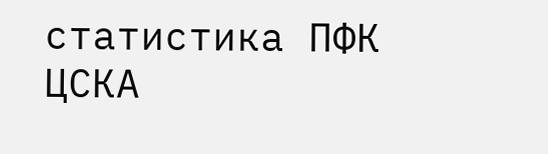статистика ПФК ЦСКА